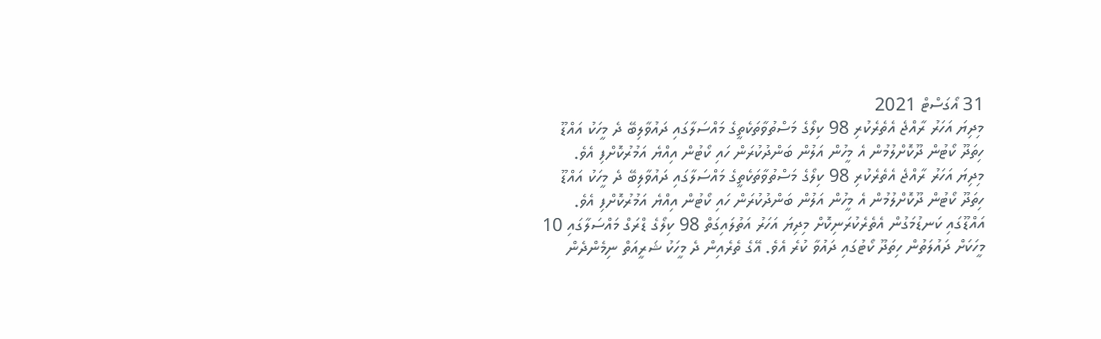31 އޯގަސްޓް 2021
މިދިޔަ އަހަރު ރާއްޖެ އެތެރެކުރި 98 ކިލޯގެ މަސްތުވާތަކެތީގެ މައްސަލާގައި ދައުވާލިބޭ ދެ މީހަކު އައްޑޫ ހިތަދޫ ކޯޓުން ދޫކޮށްލުމުން އެ މީހުން އަލުން ބަންދުކުރަން ހައި ކޯޓުން އިއްޔެ އަމުރުކޮށްފި އެވެ.
މިދިޔަ އަހަރު ރާއްޖެ އެތެރެކުރި 98 ކިލޯގެ މަސްތުވާތަކެތީގެ މައްސަލާގައި ދައުވާލިބޭ ދެ މީހަކު އައްޑޫ ހިތަދޫ ކޯޓުން ދޫކޮށްލުމުން އެ މީހުން އަލުން ބަންދުކުރަން ހައި ކޯޓުން އިއްޔެ އަމުރުކޮށްފި އެވެ.
އައްޑޫގައި ކަނޑުމަގުން އެތެރެކުރަނިކޮށް މިދިޔަ އަހަރު އަތުލައިގަތް 98 ކިލޯގެ ޑްރަގް މައްސަލާގައި 10 މީހަކަށް ދައުލަތުން ހިތަދޫ ކޯޓުގައި ދައުވާ ކުރެ އެވެ. އޭގެ ތެރެއިން ދެ މީހަކު ޝަރީއަތް ނިމެންދެން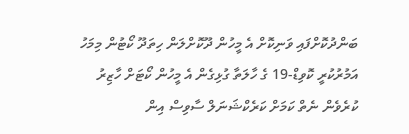ބަންދުކޮށްފައި ވަނިކޮށް އެ މީހުން ދޫކޮށްލަން ހިތަދޫ ކޯޓުން މިމަހު އަމުރުކުރީ ކޮވިޑް-19 ގެ ހާލަތާ ގުޅިގެން އެ މީހުން ކޯޓަށް ހާޒިރު ކުރެވެން ނެތް ކަމަށް ކަރެކްޝަނަލް ސާވިސް އިން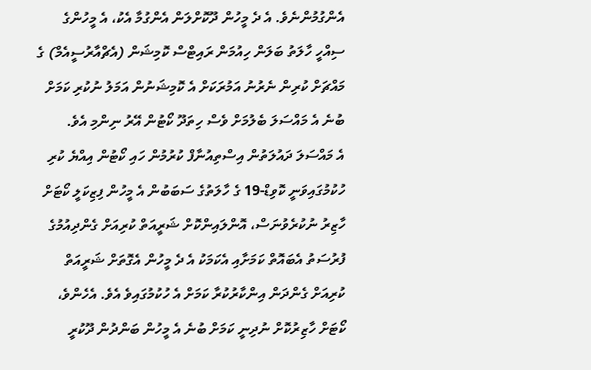އެންގުމުންނެވެ. އެ ދެ މީހުން ދޫކޮށްލަން އެންގުމާ އެކު، އެ މީހުންގެ ސިއްހީ ހާލަތު ބަލަން ހިއުމަން ރައިޓްސް ކޮމިޝަން (އެޗްއާރުސީއެމް) ގެ މައްޗަށް ކުރިން ނެރުނު އަމުރަކަށް އެ ކޮމިޝަނުން އަމަލު ނުކުރި ކަމަށް ބުނެ އެ މައްސަލަ ބެލުމަށް ވެސް ހިތަދޫ ކޯޓުން އޭރު ނިންމި އެވެ.
އެ މައްސަލަ ދައުލަތުން އިސްތިއުނާފް ކުރުމުން ހައި ކޯޓުން އިއްޔެ ކުރި ހުކުމުގައިވަނީ ކޮވިޑް-19 ގެ ހާލަތުގެ ސަބަބުން އެ މީހުން ފިޒިކަލީ ކޯޓަށް ހާޒިރު ނުކުރެވުނަސް، އޮންލައިންކޮށް ޝަރީއަތް ކުރިއަށް ގެންދިއުމުގެ ފުރުސަތު އެބައޮތް ކަމަށާއި އެކަމަކު އެ ދެ މީހުން އެގޮތަށް ޝަރީއަތް ކުރިއަށް ގެންދަން އިންކާރުކުރާ ކަމަށް އެ ހުކުމުގައިވެ އެވެ. އެހެންވެ، ކޯޓަށް ހާޒިރުކޮށް ނުދިނީ ކަމަށް ބުނެ އެ މީހުން ބަންދުން ދޫކުރީ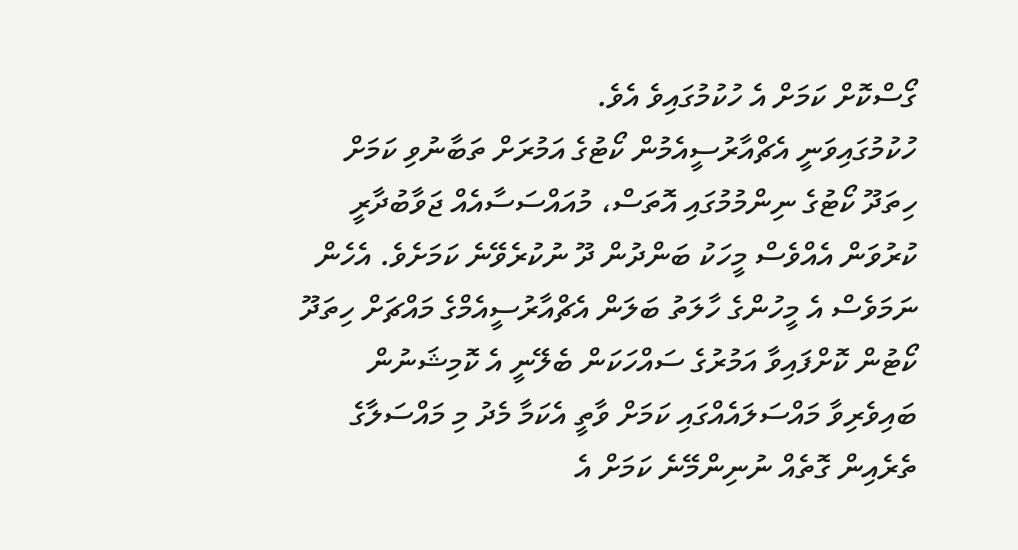ގޯސްކޮށް ކަމަށް އެ ހުކުމުގައިވެ އެވެ.
ހުކުމުގައިވަނީ އެޗްއާރުސީއެމުން ކޯޓުގެ އަމުރަށް ތަބާނުވި ކަމަށް ހިތަދޫ ކޯޓުގެ ނިންމުމުގައި އޮތަސް، މުއައްސަސާއެއް ޖަވާބުދާރީ ކުރުވަން އެއްވެސް މީހަކު ބަންދުން ދޫ ނުކުރެވޭނެ ކަމަށެވެ. އެހެން ނަމަވެސް އެ މީހުންގެ ހާލަތު ބަލަން އެޗްއާރުސީއެމްގެ މައްޗަށް ހިތަދޫ ކޯޓުން ކޮށްފައިވާ އަމުރުގެ ސައްހަކަން ބެލޭނީ އެ ކޮމިޝަނުން ބައިވެރިވާ މައްސަލައެއްގައި ކަމަށް ވާތީ އެކަމާ މެދު މި މައްސަލާގެ ތެރެއިން ގޮތެއް ނުނިންމޭނެ ކަމަށް އެ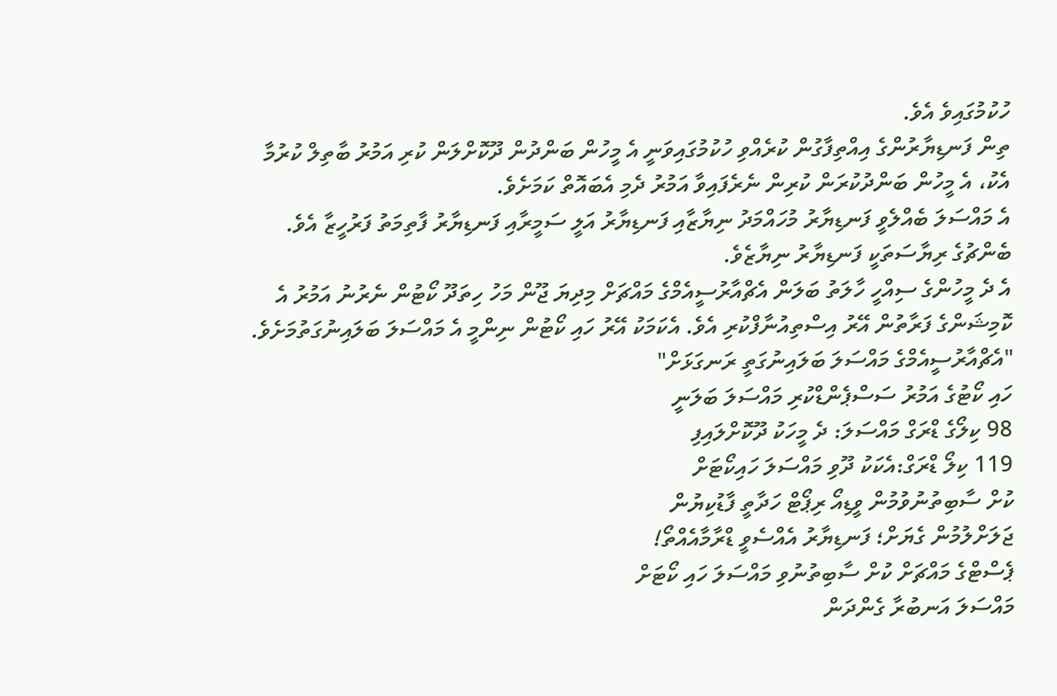ހުކުމުގައިވެ އެވެ.
ތިން ފަނޑިޔާރުންގެ އިއްތިފާގުން ކުރެއްވި ހުކުމުގައިވަނީ އެ މީހުން ބަންދުން ދޫކޮށްލަން ކުރި އަމުރު ބާތިލް ކުރުމާ އެކު، އެ މީހުން ބަންދުކުރަން ކުރިން ނެރެފައިވާ އަމުރު ދެމި އެބައޮތް ކަމަށެވެ.
އެ މައްސަލަ ބެއްލެވީ ފަނޑިޔާރު މުހައްމަދު ނިޔާޒާއި ފަނޑިޔާރު އަލީ ސަމީރާއި ފަނޑިޔާރު ފާތިމަތު ފަރުހީޒާ އެވެ. ބެންޗުގެ ރިޔާސަތަކީ ފަނޑިޔާރު ނިޔާޒެވެ.
އެ ދެ މީހުންގެ ސިއްހީ ހާލަތު ބަލަން އެޗްއާރުސީއެމްގެ މައްޗަށް މިދިޔަ ޖޫން މަހު ހިތަދޫ ކޯޓުން ނެރުނު އަމުރު އެ ކޮމިޝަންގެ ފަރާތުން އޭރު އިސްތިއުނާފްކުރި އެވެ. އެކަމަކު އޭރު ހައި ކޯޓުން ނިންމީ އެ މައްސަލަ ބަލައިނުގަތުމަށެވެ.
"އެޗްއާރުސީއެމްގެ މައްސަލަ ބަލައިނުގަތީ ރަނގަޅަށް"
ހައި ކޯޓުގެ އަމުރު ސަސްޕެންޑްކުރި މައްސަލަ ބަލަނީ
98 ކިލޯގެ ޑްރަގް މައްސަލަ: ދެ މީހަކު ދޫކޮށްލައިފި
119 ކިލޯ ޑްރަގް:އެކަކު ދޫވި މައްސަލަ ހައިކޯޓަށް
ކުށް ސާބިތުނުވުމުން ވީޑިއޯ ރިޕޯޓް ހަދާތީ ފާޑުކިޔުން
ޖަލަށްލުމުން ގެޔަށް؛ ފަނޑިޔާރު އެއްސެވީ ޑްރާމާއެއްތޯ!
ޕެސްޓްގެ މައްޗަށް ކުށް ސާބިތުނުވި މައްސަލަ ހައި ކޯޓަށް
މައްސަލަ އަނބުރާ ގެންދަން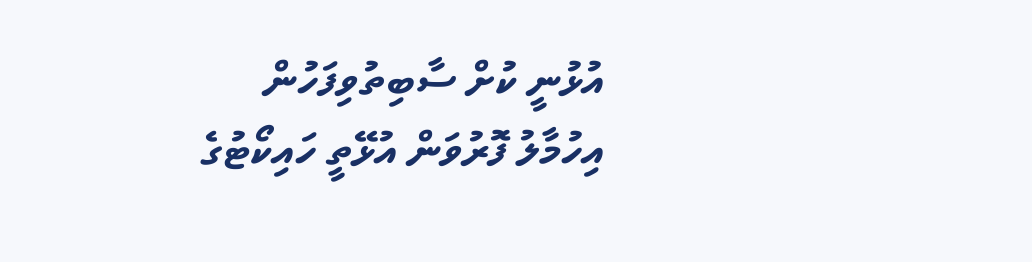އުޅުނީ ކުށް ސާބިތުވިފަހުން
އިހުމާލު ފޮރުވަން އުޅޭތީ ހައިކޯޓުގެ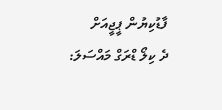ފާޑުކިޔުން ޕީޖީއަށް
ދެ ކިލޯ ޑްރަގް މައްސަލަ: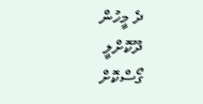ދެ މީހުން ދޫކޮށްލީ ގޯސްކޮށް